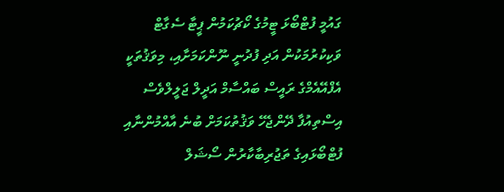ގައުމީ ފުޓްބޯޅަ ޓީމުގެ ކޯޗުކަމުން ޕީޓާ ސެގާޓް ވަކިކުރުމަކުން އަދި ފުދުނީ ނޫންކަމަށާއި، މިވަޤުތަކީ އެފްއޭއެމްގެ ރައީސް ބައްސާމް އަދީލް ޖަލީލްވެސް އިސްތިއުފާ ދޭންޖެހޭ ވަޤުތުކަމަށް ބުނެ އާއްމުންނާއި ފުޓްބޯޅައިގެ ތަޖުރިބާކާރުން ސޯޝަލް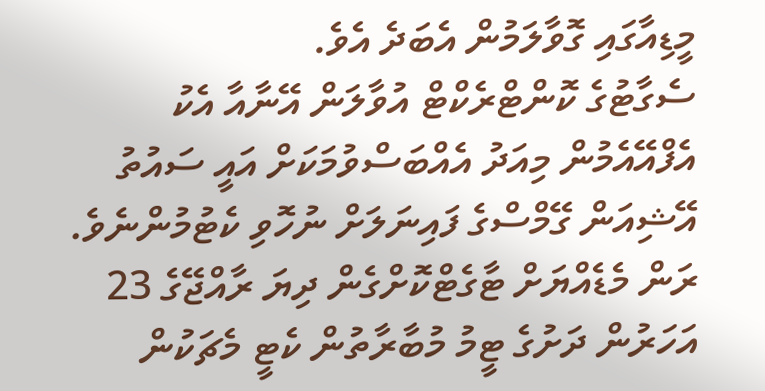މީޑިއާގައި ގޮވާލަމުން އެބަދެ އެވެ.
ސެގާޓުގެ ކޮންޓްރެކްޓް އުވާލަން އޭނާއާ އެކު އެފްއޭއެމުން މިއަދު އެއްބަސްވުމަކަށް އައީ ސައުތު އޭޝިއަން ގޭމްސްގެ ފައިނަލަށް ނުހޮވި ކެޓުމުންނެވެ. ރަން މެޑެއްޔަށް ޓާގެޓްކޮށްގެން ދިޔަ ރާއްޖޭގެ 23 އަހަރުން ދަށުގެ ޓީމު މުބާރާތުން ކެޓީ މެޗަކުން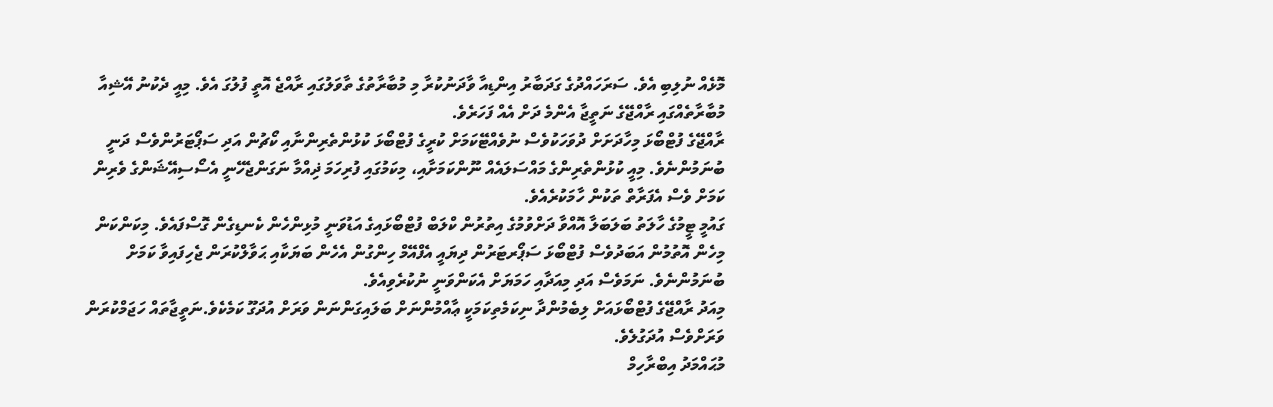މޮޅެއް ނުލިބި އެވެ. ސަރަހައްދުގެ ގަދަބާރު އިންޑިއާ ވާދަނުކުރާ މި މުބާރާތުގެ ތާވަލުގައި ރާއްޖެ އޮތީ ފުލުގަ އެވެ. މިއީ ދެކުނު އޭޝިއާ މުބާރާތެއްގައި ރާއްޖޭގެ ނަތީޖާ އެންމެ ދަށް އެއް ފަހަރެވެ.
ރާއްޖޭގެ ފުޓްބޯޅަ މިހާދަށަށް ދުވަހަކުވެސް ނުވެއްޓޭކަމަށް ކުރީގެ ފުޓްބޯޅަ ކުޅުންތެރިންނާއި ކޯޗުން އަދި ސަޕޯޓަރުންވެސް ދަނީ ބުނަމުންނެވެ. މިއީ ކުޅުންތެރިންގެ މައްސަލައެއް ނޫންކަމަށާއި، މިކަމުގައި ފުރިހަމަ ޛިއްމާ ނަގަންޖެހޭނީ އެސޯސިއޭޝަންގެ ވެރިން ކަމަށް ވެސް އެފަރާތް ތަކުން ހާމަކުރެއެވެ.
ގައުމީ ޓީމުގެ ހާލަތު ބަލަބަލާ އޮއްވާ ދަށްވުމުގެ އިތުރުން ކްލަބް ފުޓްބޯޅައިގެ އަޑުވަނީ މުޅިންހެން ކެނޑިގެން ގޮސްފައެވެ. މިކަންކަން މިހެން އޮތުމުން އަބަދުވެސް ފުޓްބޯޅަ ސަޕޯރޓަރުން ދިޔައީ އެފްއޭމް ހިންގުން އެހެން ބަޔަކާއި ޙަވާލްކުރަން ޖެހިފައިވާ ކަމަށް ބުނަމުންނެވެ. ނަމަވެސް އަދި މިއަދާއި ހަމަޔަށް އެކަންވަނީ ނުކުރެވިއެވެ.
މިއަދު ރާއްޖޭގެ ފުޓްބޯޅައަށް ލިބެމުންދާ ނިކަމެތިކަމަކީ ޢާއްމުންނަށް ބަލައިގަންނަން ވަރަށް އުދަގޫ ކަމެކެވެ.ނަތީޖާތައް ހަޖަމްކުރަން ވަރަށްވެސް އުދަގުލެވެ.
މުޙައްމަދު އިބްރާހިމް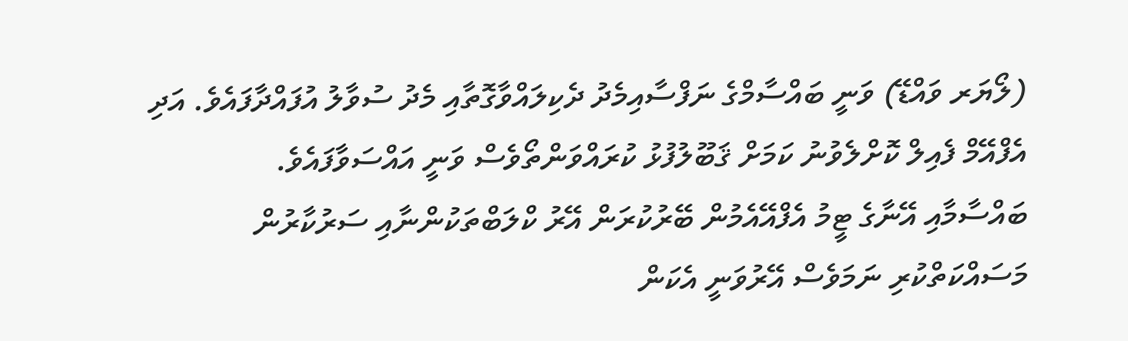(ލޯޔަރ ވައްޑޭ) ވަނީ ބައްސާމްގެ ނަފްސާއިމެދު ދެކިލައްވާގޮތާއި މެދު ސުވާލު އުފައްދާފައެވެ. އަދި އެފްއޭމް ފެއިލް ކޮށްލެވުނު ކަމަށް ޤަބޫލުފުޅު ކުރައްވަންތޯވެސް ވަނީ އައްސަވާފައެވެ.
ބައްސާމާއި އޭނާގެ ޓީމު އެފްއޭއެމުން ބޭރުކުރަން އޭރު ކްލަބްތަކުންނާއި ސަރުކާރުން މަސައްކަތްކުރި ނަމަވެސް އޭރުވަނީ އެކަން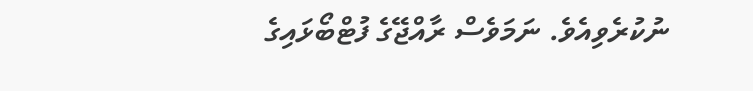ނުކުރެވިއެވެ. ނަމަވެސް ރާއްޖޭގެ ފުޓްބޯޅައިގެ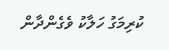ކުރިމަގު ހަލާކު ވެގެންދާން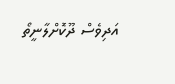އަދިވެސް ދޫކޮށްލާނީތޯ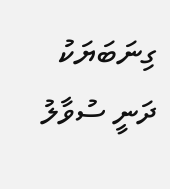ގިނަބަޔަކު ދަނީ ސުވާލު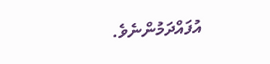އުފައްދަމުންނެވެ.